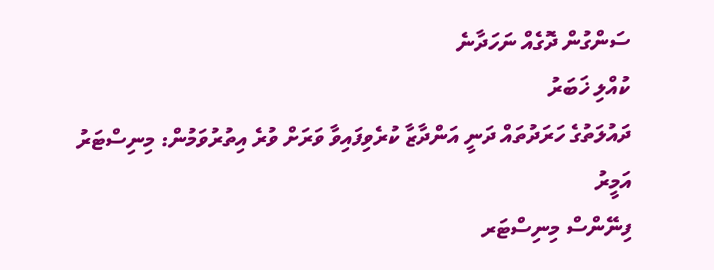ސަންގުން ދޮގެއް ނަހަދާނެ
ކުއްލި ޚަބަރު
ދައުލަތުގެ ހަރަދުތައް ދަނީ އަންދާޒާ ކުރެވިފައިވާ ވަރަށް ވުރެ އިތުރުވަމުން: މިނިސްޓަރު އަމީރު
ފިނޭންސް މިނިސްޓަރ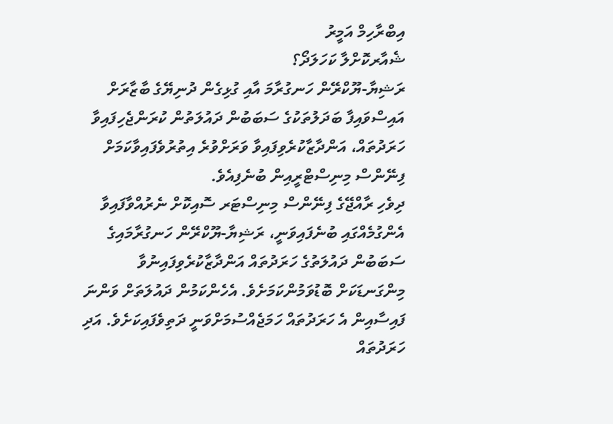އިބްރާހިމް އަމީރު
ޝެއާރކޮށްލާ ކަހަލަދޯ؟
ރަޝިޔާ-ޔޫކްރޭން ހަނގުރާމަ އާއި ގުޅިގެން ދުނިޔޭގެ ބާޒާރަށް އައިސްވައިފާ ބަދަލުތަކުގެ ސަބަބުން ދައުލަތުން ކުރަންޖެހިފައިވާ ހަރަދުތައް، އަންދާޒާކުރެވިފައިވާ ވަރަށްވުރެ އިތުރުވެފައިވާކަމަށް ފިނޭންސް މިނިސްޓްރީއިން ބުނެފިއެވެ.
ދިވެހި ރާއްޖޭގެ ފިނޭންސް މިނިސްޓަރ ސޮއިކޮށް ނެރުއްވާފައިވާ އެންގުމެއްގައި ބުނެފައިވަނީ، ރަޝިޔާ-ޔޫކްރޭން ހަނގުރާމައިގެ ސަބަބުން ދައުލަތުގެ ހަރަދުތައް އަންދާޒާކުރެވިފައިނުވާ މިންގަނޑަކަށް ބޮޑުވަމުންކަމަށެވެ. އެހެންކަމުން ދައުލަތަށް ވަންނަ ފައިސާއިން އެ ހަރަދުތައް ހަމަޖެއްސުމަށްވަނީ ދަތިވެފައިކަށެވެ. އަދި ހަރަދުތައް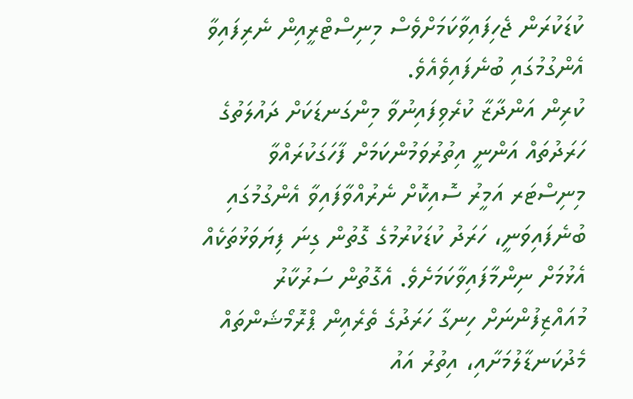ކުޑަކުރަން ޖެހިފައިވާކަމަށްވެސް މިނިސްޓްރީއިން ނެރިފައިވާ އެންގުމުގައި ބުނެފައިވެއެވެ.
ކުރިން އަންދާޒާ ކުރެވިފައިނުވާ މިންގަނޑަކަށް ދައުލަތުގެ ހަރަދުތައް އަންނީ އިތުރުވަމުންކަމަށް ފާހަގަކުރައްވާ މިނިސްޓަރ އަމީރު ސޮއިކޮށް ނެރުއްވާފައިވާ އެންގުމުގައި ބުނެފައިވަނީ، ހަރަދު ކުޑަކުރުމުގެ ގޮތުން ގިނަ ފިޔަވަޅުތަކެއް އެޅުމަށް ނިންމާފައިވާކަމަށެވެ. އެގޮތުން ސަރުކާރު މުއައްޒިފުންނަށް ހިނގާ ހަރަދުގެ ތެރެއިން ޕްރޮމޯޝަންތައް މެދުކަނޑާލުމަށާއި، އިތުރު އައު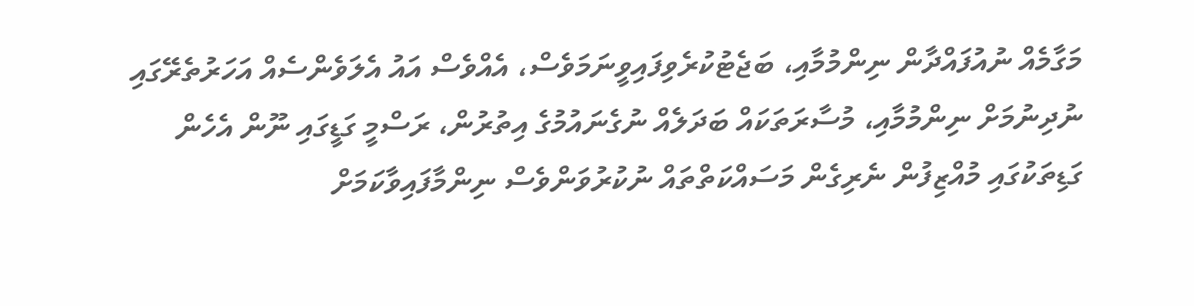މަގާމެއް ނުއުފައްދާން ނިންމުމާއި، ބަޖެޓުކުރެވިފައިވީނަމަވެސް، އެއްވެސް އައު އެލަވެންސެއް އަހަރުތެރޭގައި ނުދިނުމަށް ނިންމުމާއި، މުސާރަތަކައް ބަދަލެއް ނުގެނައުމުގެ އިތުރުން، ރަސްމީ ގަޑީގައި ނޫން އެހެން ގަޑިތަކުގައި މުއްޒިފުން ނެރިގެން މަސައްކަތްތައް ނުކުރުވަންވެސް ނިންމާފައިވާކަމަށް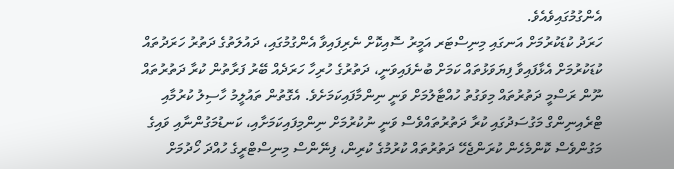އެންގުމުގައިވެއެވެ.
ހަރަދު ކުޑަކުރުމަށް އަނގައި މިނިސްޓަރ އަމީރު ސޮއިކޮށް ނެރިފައިވާ އެންގުމުގައި، ދައުލަތުގެ ދަތުރު ހަރަދުތައް ކުޑަކުރުމަށް އެޅާފައިވާ ފިޔަވަޅުތައް ކަމަށް ބުނެފައިވަނީ، ދަތުރުގެ ހުރިހާ ހަރަދެއް ބޭރު ފަރާތުން ކުރާ ދަތުރުތައް ނޫން ރަސްމީ ދަތުރުތައް މިވަގުތު ހުއްޓާލުމަށް ވަނީ ނިންމާފައިކަމަށެވެ. އެގޮތުން ތައުލީމު ހާސިލު ކުރުމާއި ޓްރެއިނިންގް މަގުސަދުގައި ކުރާ ދަތުރުތައްވެސް ވަނީ ނުކުރުމަށް ނިންމިފައިކަމަށާއި، ކަނޑުމަގުންނާއި ވައިގެ މަގުންވެސް ކޮންމެހެން ކުރަންޖެހޭ ދަތުރުތައް ކުރުމުގެ ކުރިން، ފިނޭންސް މިނިސްޓްރީގެ ހުއްދަ ހޯދުމަށް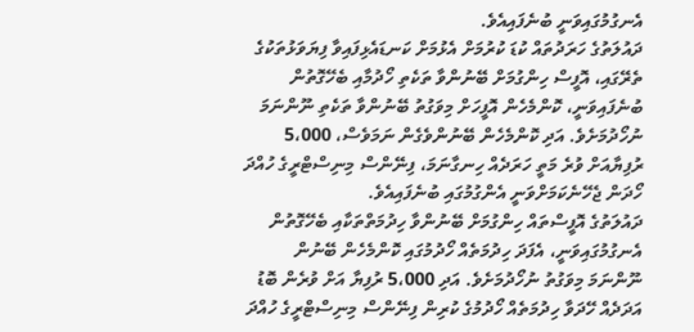އެނގުމުގައިވަނީ ބުނެފައިއެވެ.
ދައުލަތުގެ ހަރަދުތައް ކުޑަ ކުރުމަށް އެޅުމަށް ކަނޑައެޅިފައިވާ ފިޔަވަޅުތަކުގެ ތެރޭގައި، އޮފީސް ހިންގުމަށް ބޭނުންވާ ތަކެތި ހޯދުމާއި ބެހޭގޮތުން ބުނެފައިވަނީ، ކޮންމެހެން އޮފީހަށް މިވަގުތު ބޭނުންވާ ތަކެތި ނޫންނަމަ ނުހޯދުމަށެވެ. އަދި ކޮންމެހެން ބޭނުންވެގެން ނަމަވެސް، 5،000 ރުފިޔާއަށް ވުރެ މަތީ ހަރަދެއް ހިނގާނަމަ، ފިނޭންސް މިނިސްޓްރީގެ ހުއްދަ ހޯދަން ޖެހޭނެކަމަށްވަނީ އެންގުމުގައި ބުނެފައިއެވެ.
ދައުލަތުގެ އޮފީސްތައް ހިންގުމަށް ބޭނުންވާ ހިދުމަތްތަކާއި ބެހޭގޮތުން އެނގުމުގައިވަނީ، އެފަދަ ހިދުމަތެއް ހޯދުމުގައި ކޮންމެހެން ބޭނުން ނޫންނަމަ މިވަގުތު ނުހޯދުމަށެވެ. އަދި 5،000 ރުފިޔާ އަށް ވުރެން ބޮޑު އަދަދެއް ހޭދަވާ ހިދުމަތެއް ހޯދުމުގެ ކުރިން ފިނޭންސް މިނިސްޓްރީގެ ހުއްދަ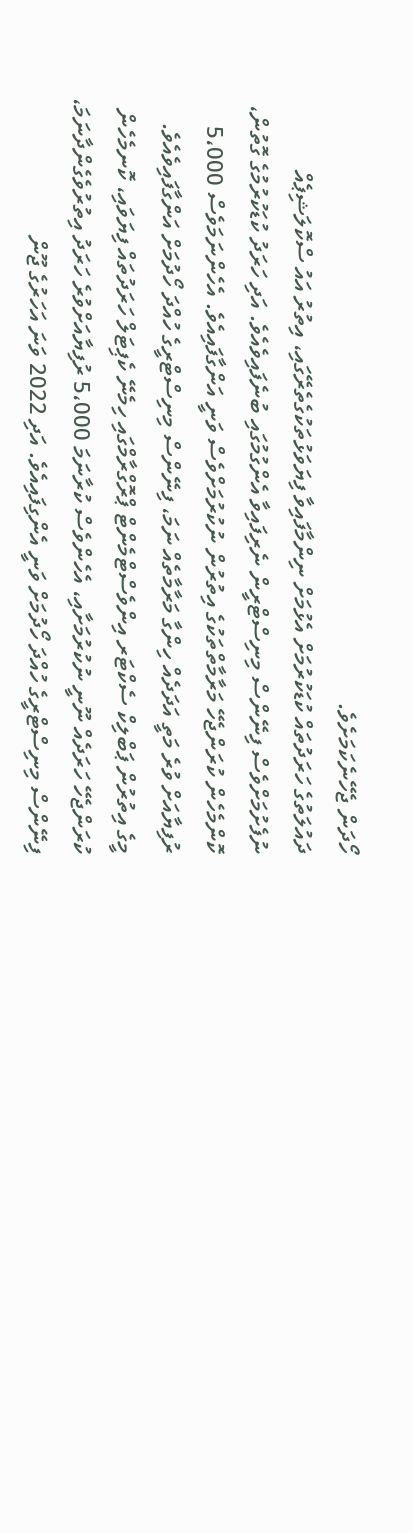ހޯދަން ޖެހޭނެކަމަށެވެ.
ދައުލަތުގެ ހަރަދުތައް ކުޑަކުރުމަށް އެޅުމަށް ނިންމާފައިވާ ފިޔަވަޅުތަކުގެތެރޭގައި، އިތުރު އައު ސްކޮލަޝިޕެއް ނުފެށުމަށްވެސް ފިނޭންސް މިނިސްޓްރީން ނެރިފައިވާ އެންގުމުގައި ބުނެފައިވެއެވެ. އަދި ހަރަދު ކުޑަކުރުމުގެ ގޮތުން، ކޮންމެހެން ކުރަންޖެހޭ މަރާމާތްތަކުގެ އިތުރުން ނުކުރުމަށްވެސް ވަނީ އަންގާފައިއެވެ. އެހެންނަމަވެސް 5،000 ރުފިޔާއަށް ވުރެ މަތީ އަދަދެއް ހިންގާ މަރާމާތެއް ނަމަ، ފިނޭންސް މިނިސްޓްރީގެ ހުއްދަ ހޯދުމަށް އަންގާފައިވެއެވެ.
މީގެ އިތުރުން ޕަބްލިކް ސެކްޓަރ އިންވެސްޓްމެންޓް ޕްރޮގްރާމްގައި ހިމެނޭ ކެޕިޓަލް ހަރަދުތައް ފިޔަވައި، ކޮނމެހެން ކުރަންޖެހޭ ހަރަދެއް ނޫނީ ނުކުރުމަށާއި، އެހެންވެސް ކުރާނަމަ 5،000 ރުފިޔާއަށްވުރެ ހަރަދު އިތުރުވެގެންދާނަމަ، ފިނޭންސް މިނިސްޓްރީގެ ހުއްދަ ހޯދުމަށް ވަނީ އެންގިފައިއެވެ. އަދި 2022 ވަނަ އަހަރުގެ ޖޫން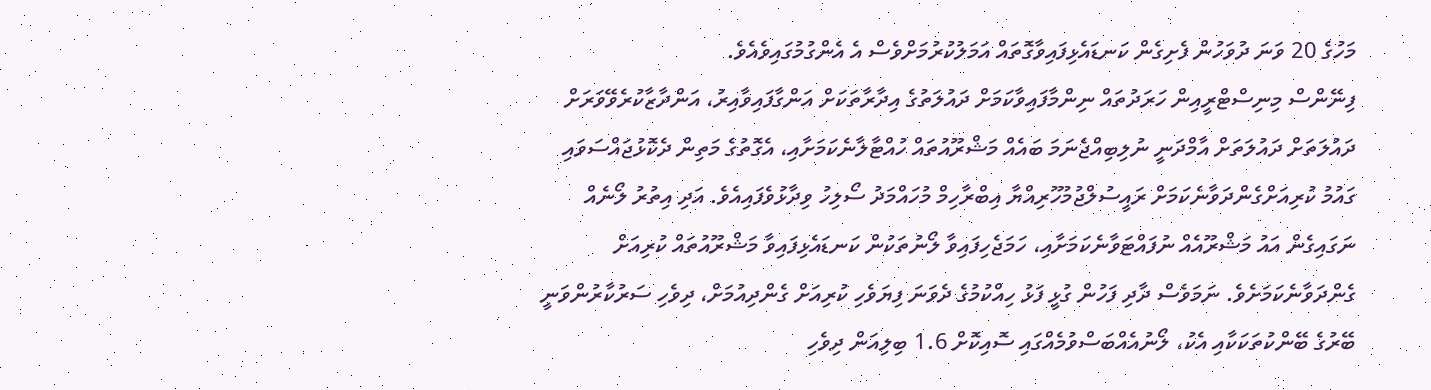މަހުގެ 20 ވަނަ ދުވަހުން ފެށިގެން ކަނޑައެޅިފައިވާގޮތައް އަމަލުކުރުމަށްވެސް އެ އެންގުމުގައިވެއެވެ.
ފިނޭންސް މިނިސްޓްރީއިން ހަރަދުތައް ނިންމާފައިވާކަމަށް ދައުލަތުގެ އިދާރާތަކަށް އަންގާފައިވާއިރު، އަންދާޒާކުރެވޭވަރަށް ދައުލަތަށް ދައުލަތަށް އާމްދަނީ ނުލިބިއްޖެނަމަ ބައެއް މަޝްރޫއުތައް ހުއްޓާލާނެކަމަށާއި، އެގޮތުގެ މަތިން ދެކޮޅުޖައްސަވައި ގައުމު ކުރިއަށްގެންދަވާނެކަމަށް ރައީސުލްޖުމުހޫރިއްޔާ އިބްރާހިމް މުހައްމަދު ސޯލިހު ވިދާޅުވެފައިއެވެ. އަދި އިތުރު ލޯނެއް ނަގައިގެން އައު މަޝްރޫއެއް ނުފައްޓަވާނެކަމަށާއި، ހަމަޖެހިފައިވާ ލޯނުތަކުން ކަނޑައެޅިފައިވާ މަޝްރޫއުތައް ކުރިއަށް ގެންދަވާނެކަމަށެވެ. ނަމަވެސް ދާދި ފަހުން ގުޅީ ފަޅު ހިއްކުމުގެ ދެވަނަ ފިޔަވެހި ކުރިއަށް ގެންދިއުމަށް، ދިވެހި ސަރުކާރުންވަނީ ބޭރުގެ ބޭންކުތަކަކާއި އެކު، ލޯނުއެއްބަސްވުމެއްގައި ސޮއިކޮށް 1.6 ބިލިއަން ދިވެހި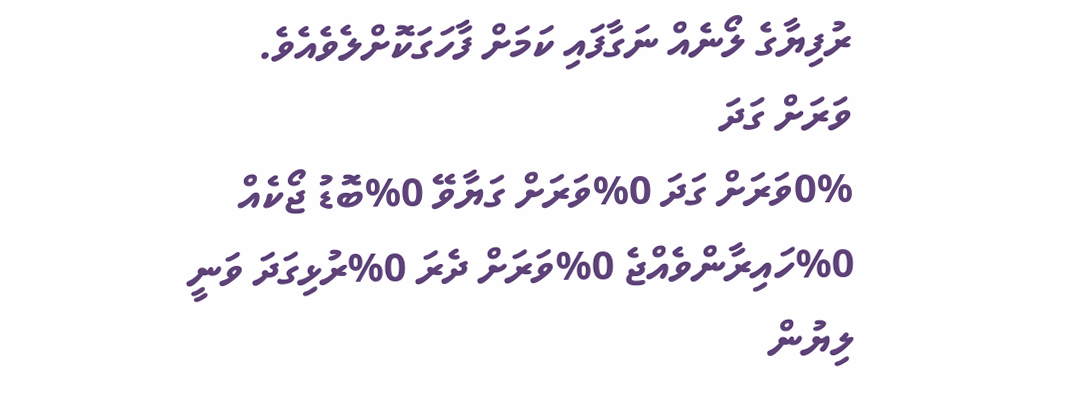ރުފިޔާގެ ލޯނެއް ނަގާފައި ކަމަށް ފާހަގަކޮށްލެވެއެވެ.
ވަރަށް ގަދަ
0%ވަރަށް ގަދަ 0%ވަރަށް ގަޔާވޭ 0%ބޮޑު ޖޯކެއް 0%ހައިރާންވެއްޖެ 0%ވަރަށް ދެރަ 0%ރުޅިގަދަ ވަނީ
ލިޔުން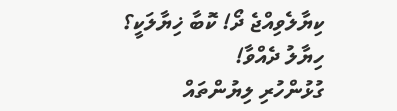ކިޔާލެވިއްޖެ ދޯ! ކޮބާ ޚިޔާލަކީ؟
ހިޔާލު ދެއްވާ!
ގުޅުންހުރި ލިޔުންތައް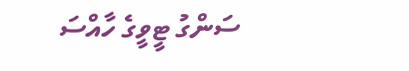ސަންގު ޓީވީގެ ހާއްސަ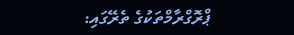ޕްރޮގްރާމްތަކުގެ ތެރޭގައި: